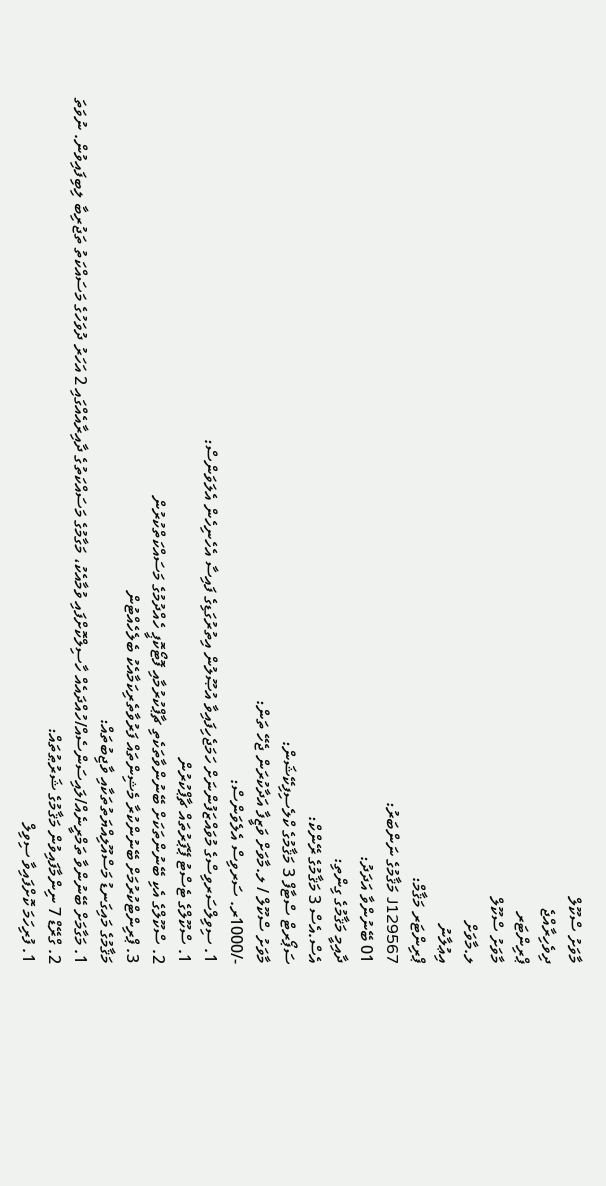މާވަށު ސްކޫލް
ދިވެހިރާއްޖެ
ޕްރިންޓަރ
މާވަށު ސްކޫލް
ލ.މާވަށް
އިޢުލާނު
ޕްރިންޓަރ މަޤާމް:
J129567 މަޤާމުގެ ނަންބަރު:
01 ބޭނުންވާ އަދަދު:
ދާއިމީ މަޤާމުގެ ގިންތި:
އެސް.އެސް 3 މަޤާމުގެ ރޭންކް:
ސަޕޯރޓް ސްޓާފް 3 މަޤާމުގެ ކްލެސިފިކޭޝަން:
މާވަށު ސްކޫލް / ލ.މާވަށް ވަޒީފާ އަދާކުރަން ޖެހޭ ތަން:
-/1000ރ. ސަރވިސް އެލެވަންސް:
1. ސިވިލްސަރވިސްގެ މުވައްޒަފުންނަށް ހަމަޖެހިފައިވާ އުޞޫލުން އިތުރުގަޑިގެ ފައިސާ އެހެނިހެން އެލަވަންސް:
1. ސްކޫލްގެ ޓެސްޓު ޕޭޕަރުތައް ޗާޕްކުރުން
2. ސްކޫލްގެ އެކި ބޭނުންތަކަށް ބޭނުންވާތަކެތި ޗާޕްކުރުމާއި ފޮޓޯކޮޕީ ހެއްދުމުގެ މަސައްކަތްކުރުން
3. ޕްރިންޓްކުރުމަށް ބޭނުންކުރާ މެޝިންތައް ފަރުވާތެރިކަމާއެކު ބެލެހެއްޓުން
މަޤާމުގެ މައިގަނޑު މަސްއޫލިއްޔަތުތަކާއި ވާޖިބުތައް:
1. މަގާމަށް ބޭނުންވާ ތަމްރީނެއް/ލައިސަންސެއް/ހުއްދައެއް ހާސިލްކޮށްފައި ވުމާއެކު، މަގާމުގެ މަސައްކަތުގެ ދާއިރާއެއްގައި 2 އަހަރު ދުވަހުގެ މަސައްކަތު ތަޖުރިބާ ލިބިފައިވުން. ނުވަތަ
2. ގްރޭޑް 7 ނިންމާފައިވުން މަޤާމުގެ ޝަރުޠުތައް:
1. ފުރިހަމަ ކޮށްފައިވާ ސިވިލް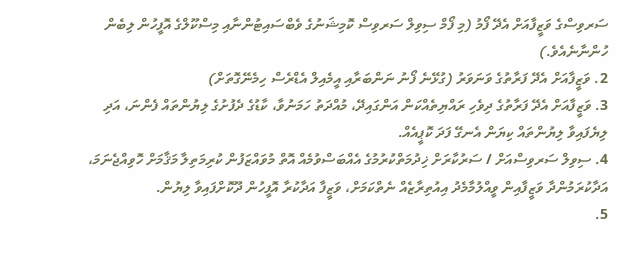ސަރވިސްގެ ވަޒީފާއަށް އެދޭ ފޯމު (މި ފޯމް ސިވިލް ސަރވިސް ކޮމިޝަނުގެ ވެބްސައިޓުންނާއި މިސްކޫލްގެ އޮފީހުން ލިބެން ހުންނާނެއެވެ.)
2. ވަޒީފާއަށް އެދޭ ފަރާތުގެ ވަނަވަރު (ގުޅޭނެ ފޯނު ނަންބަރާއި އީމެއިލް އެޑްރެސް ހިމެނޭގޮތަށް)
3. ވަޒީފާއަށް އެދޭ ފަރާތުގެ ދިވެހި ރައްޔިތެއްކަން އަންގައިދޭ، މުއްދަތު ހަމަނުވާ، ކާޑުގެ ދެފުށުގެ ލިޔުންތައް ފެންނަ، އަދި ލިޔެފައިވާ ލިޔުންތައް ކިޔަން އެނގޭ ފަދަ ކޮޕީއެއް.
4. ސިވިލް ސަރވިސްއަށް / ސަރުކާރަށް ޚިދުމަތްކުރުމުގެ އެއްބަސްވުމެއް އޮތް މުވައްޒަފުން ކުރިމަތިލާ މަޤާމަށް ހޮވިއްޖެނަމަ، އަދާކުރަމުންދާ ވަޒީފާއިން ވީއްލުމާމެދު އިއުތިރާޒެއް ނެތްކަމަށް، ވަޒީފާ އަދާކުރާ އޮފީހުން ދޫކޮށްފައިވާ ލިޔުން.
5.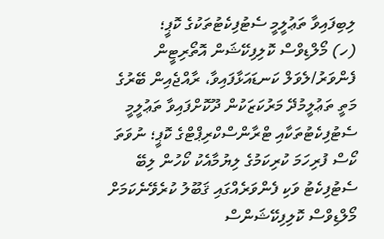ލިބިފައިވާ ތަޢުލީމީ ސެޓުފިކެޓުތަކުގެ ކޮޕީ؛
(ހ) މޯލްޑިވްސް ކޮލިފިކޭޝަން އޮތޯރިޓީން ފެންވަރު/ލެވަލް ކަނޑައަޅާފައިވާ، ރާއްޖެއިން ބޭރުގެ މަތީ ތަޢުލީމުދޭ މަރުކަޒަކުން ދޫކޮށްފައިވާ ތަޢުލީމީ ސެޓުފިކެޓުތަކާއި ޓްރާންސްކްރިޕްޓްގެ ކޮޕީ؛ ނުވަތަ ކޯސް ފުރިހަމަ ކުރިކަމުގެ ލިޔުމާއެކު ކޯހުން ލިބޭ ސެޓުފިކެޓު ވަކި ފެންވަރެއްގައި ޤަބޫލު ކުރެވޭނެކަމަށް މޯލްޑިވްސް ކޮލިފިކޭޝަންސް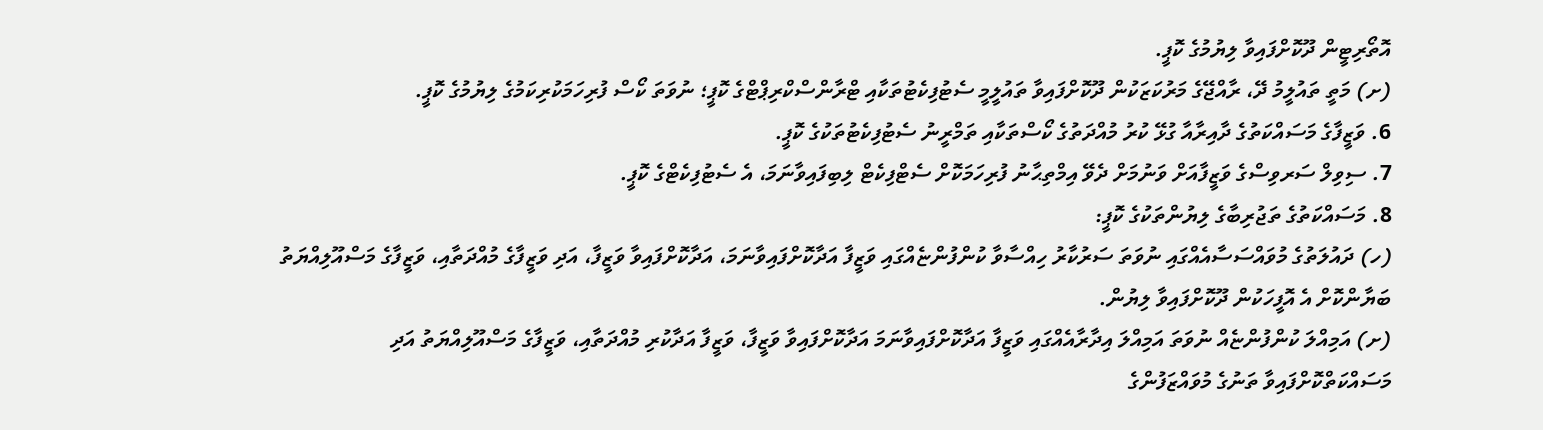އޮތޯރިޓީން ދޫކޮށްފައިވާ ލިޔުމުގެ ކޮޕީ.
(ށ) މަތީ ތައުލީމު ދޭ، ރާއްޖޭގެ މަރުކަޒަކުން ދޫކޮށްފައިވާ ތައުލީމީ ސެޓުފިކެޓުތަކާއި ޓްރާންސްކްރިޕްޓްގެ ކޮޕީ؛ ނުވަތަ ކޯސް ފުރިހަމަކުރިކަމުގެ ލިޔުމުގެ ކޮޕީ.
6. ވަޒީފާގެ މަސައްކަތުގެ ދާއިރާއާ ގުޅޭ ކުރު މުއްދަތުގެ ކޯސްތަކާއި ތަމްރީނު ސެޓުފިކެޓުތަކުގެ ކޮޕީ.
7. ސިވިލް ސަރވިސްގެ ވަޒީފާއަށް ވަނުމަށް ދެވޭ އިމްތިޙާނު ފުރިހަމަކޮށް ސެޓްފިކެޓް ލިބިފައިވާނަމަ، އެ ސެޓުފިކެޓްގެ ކޮޕީ.
8. މަސައްކަތުގެ ތަޖުރިބާގެ ލިޔުންތަކުގެ ކޮޕީ:
(ހ) ދައުލަތުގެ މުވައްސަސާއެއްގައި ނުވަތަ ސަރުކާރު ހިއްސާވާ ކުންފުންޏެއްގައި ވަޒީފާ އަދާކޮށްފައިވާނަމަ، އަދާކޮށްފައިވާ ވަޒީފާ، އަދި ވަޒީފާގެ މުއްދަތާއި، ވަޒީފާގެ މަސްއޫލިއްޔަތު ބަޔާންކޮށް އެ އޮފީހަކުން ދޫކޮށްފައިވާ ލިޔުން.
(ށ) އަމިއްލަ ކުންފުންޏެއް ނުވަތަ އަމިއްލަ އިދާރާއެއްގައި ވަޒީފާ އަދާކޮށްފައިވާނަމަ އަދާކޮށްފައިވާ ވަޒީފާ، ވަޒީފާ އަދާކުރި މުއްދަތާއި، ވަޒީފާގެ މަސްއޫލިއްޔަތު އަދި މަސައްކަތްކޮށްފައިވާ ތަނުގެ މުވައްޒަފުންގެ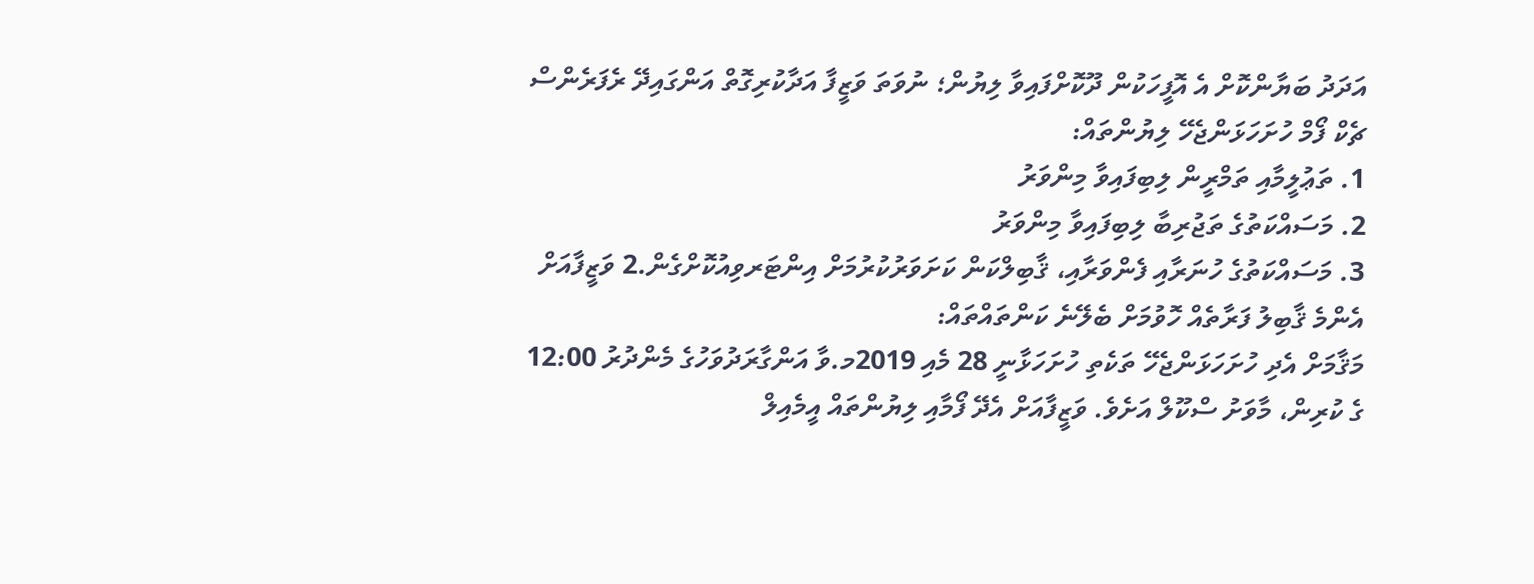އަދަދު ބަޔާންކޮށް އެ އޮފީހަކުން ދޫކޮށްފައިވާ ލިޔުން؛ ނުވަތަ ވަޒީފާ އަދާކުރިގޮތް އަންގައިދޭ ރެފަރެންސް ޗެކް ފޯމް ހުށަހަޅަންޖެހޭ ލިޔުންތައް:
1. ތަޢުލީމާއި ތަމްރީން ލިބިފައިވާ މިންވަރު
2. މަސައްކަތުގެ ތަޖުރިބާ ލިބިފައިވާ މިންވަރު
3. މަސައްކަތުގެ ހުނަރާއި ފެންވަރާއި، ޤާބިލްކަން ކަށަވަރުކުރުމަށް އިންޓަރވިއުކޮށްގެން.2 ވަޒީފާއަށް އެންމެ ޤާބިލު ފަރާތެއް ހޮވުމަށް ބެލޭނެ ކަންތައްތައް:
މަޤާމަށް އެދި ހުށަހަޅަންޖެހޭ ތަކެތި ހުށަހަޅާނީ 28 މެއި 2019މ.ވާ އަންގާރަދުވަހުގެ މެންދުރު 12:00 ގެ ކުރިން، މާވަށު ސްކޫލް އަށެވެ. ވަޒީފާއަށް އެދޭ ފޯމާއި ލިޔުންތައް އީމެއިލް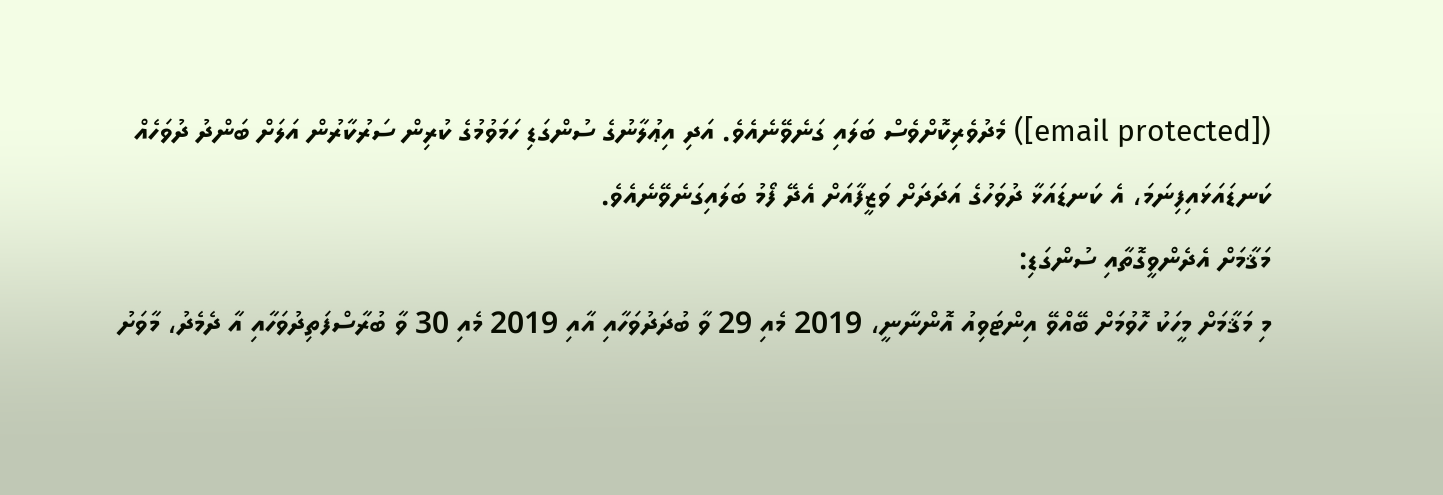([email protected]) މެދުވެރިކޮށްވެސް ބަލައި ގަނެވޭނެއެވެ. އަދި އިޢުލާނުގެ ސުންގަޑި ހަމަވުމުގެ ކުރިން ސަރުކާރުން އަލަށް ބަންދު ދުވަހެއް ކަނޑައަޅައިފިނަމަ، އެ ކަނޑައަޅާ ދުވަހުގެ އަދަދަށް ވަޒީފާއަށް އެދޭ ފޯމު ބަލައިގަނެވޭނެއެވެ.
މަޤާމަށް އެދެންވީގޮތާއި ސުންގަޑި:
މި މަޤާމަށް މީހަކު ހޮވުމަށް ބޭއްވޭ އިންޓަވިއު އޮންނާނީ، 2019 މެއި 29 ވާ ބުދަދުވަހާއި އާއި 2019 މެއި 30 ވާ ބުރާސްފަތިދުވަހާއި އާ ދެމެދު، މާވަށު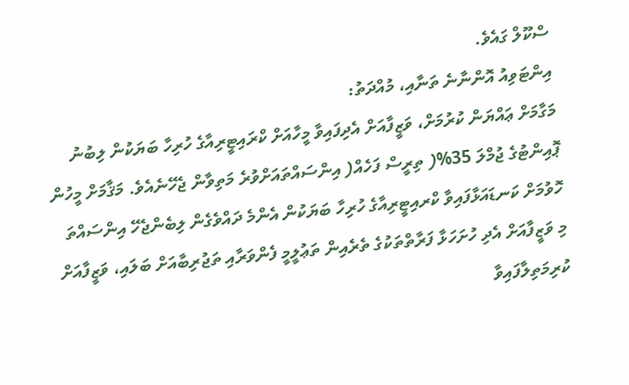ސްކޫލް ގައެވެ.
އިންޓަވިއު އޮންނާނެ ތަނާއި، މުއްދަތު:
މަގާމަށް ޢައްޔަން ކުރުމަށް، ވަޒީފާއަށް އެދިފައިވާ މީހާއަށް ކްރައިޓީރިއާގެ ހުރިހާ ބަޔަކުން ލިބުނު ޕޮއިންޓުގެ ޖުމްލަ 35%( ތިރީސް ފަހެއް( އިންސައްތައަށްވުރެ މަތިވާން ޖެހޭނެއެވެ. މަޤާމަށް މީހުން ހޮވުމަށް ކަނޑައަޅާފައިވާ ކްރއިޓީރިއާގެ ހުރިހާ ބަޔަކުން އެންމެ ދައްވެގެން ލިބެންޖެހޭ އިންސައްތަ
މި ވަޒީފާއަށް އެދި ހުށަހަޅާ ފަރާތްތަކުގެ ތެރެއިން ތަޢުލީމީ ފެންވަރާއި ތަޖުރިބާއަށް ބަލައި، ވަޒީފާއަށް ކުރިމަތިލާފައިވާ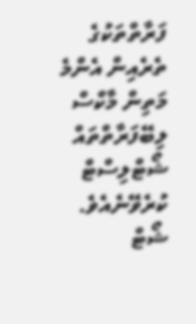ފަރާތްތަކުގެ ތެރެއިން އެންމެ މަތިން މާކްސް ލިބޭފަރާތްތައް ޝޯޓްލިސްޓް ކުރެވޭނެއެވެ. ޝޯޓް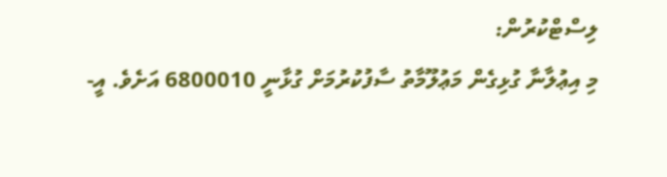ލިސްޓްކުރުން:
މި އިޢުލާނާ ގުޅިގެން މަޢުލޫމާތު ސާފުކުރުމަށް ގުޅާނީ 6800010 އަށެވެ. އީ-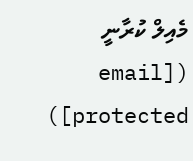މެއިލް ކުރާނީ ([email protected])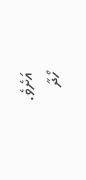އަށެވެ.
ހޯދާ